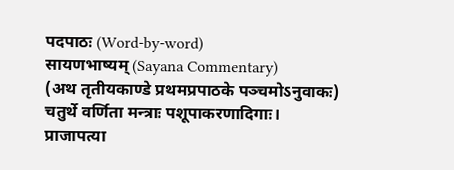पदपाठः (Word-by-word)
सायणभाष्यम् (Sayana Commentary)
(अथ तृतीयकाण्डे प्रथमप्रपाठके पञ्चमोऽनुवाकः)
चतुर्थे वर्णिता मन्त्राः पशूपाकरणादिगाः।
प्राजापत्या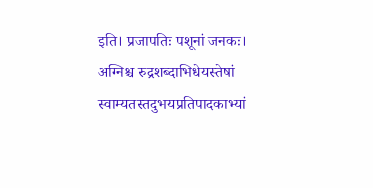इति। प्रजापतिः पशूनां जनकः। अग्निश्च रुद्रशब्दाभिधेयस्तेषां स्वाम्यतस्तदुभयप्रतिपादकाभ्यां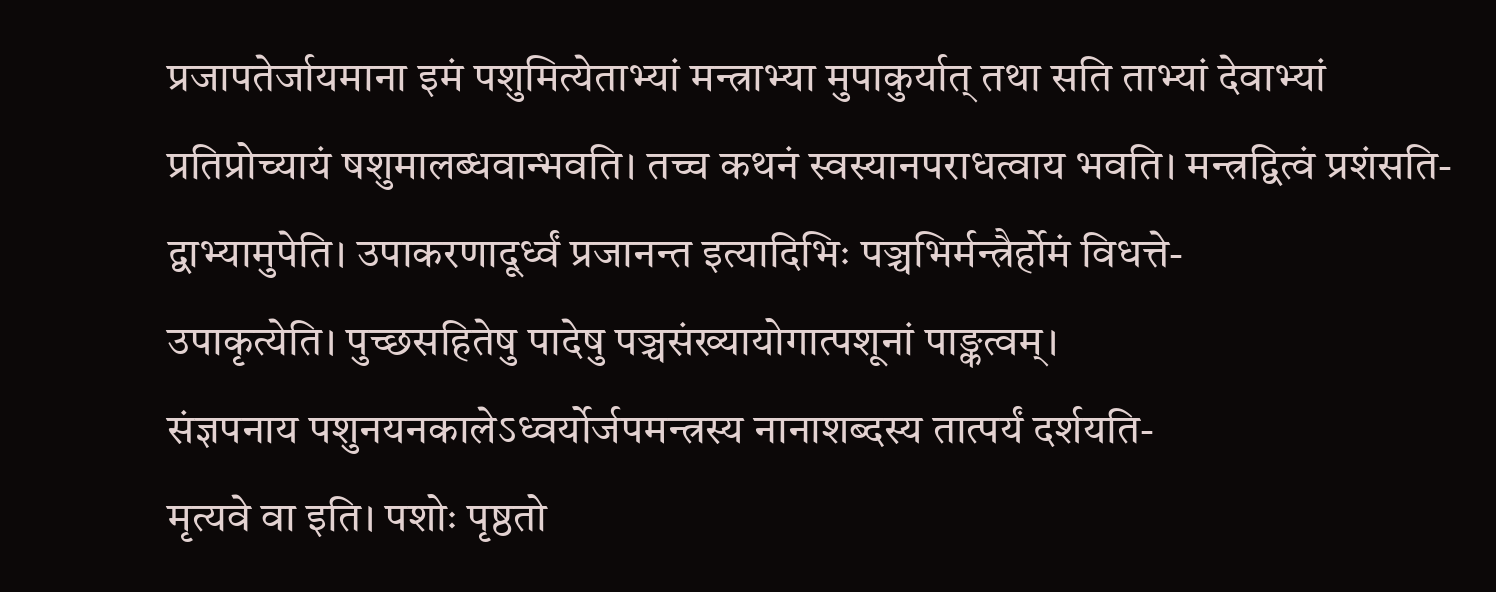प्रजापतेर्जायमाना इमं पशुमित्येताभ्यां मन्त्राभ्या मुपाकुर्यात् तथा सति ताभ्यां देवाभ्यां प्रतिप्रोच्यायं षशुमालब्धवान्भवति। तच्च कथनं स्वस्यानपराधत्वाय भवति। मन्त्रद्वित्वं प्रशंसति-
द्वाभ्यामुपेति। उपाकरणादूर्ध्वं प्रजानन्त इत्यादिभिः पञ्चभिर्मन्त्रैर्होमं विधत्ते-
उपाकृत्येति। पुच्छसहितेषु पादेषु पञ्चसंख्यायोगात्पशूनां पाङ्कत्वम्।
संज्ञपनाय पशुनयनकालेऽध्वर्योर्जपमन्त्रस्य नानाशब्दस्य तात्पर्यं दर्शयति-
मृत्यवे वा इति। पशोः पृष्ठतो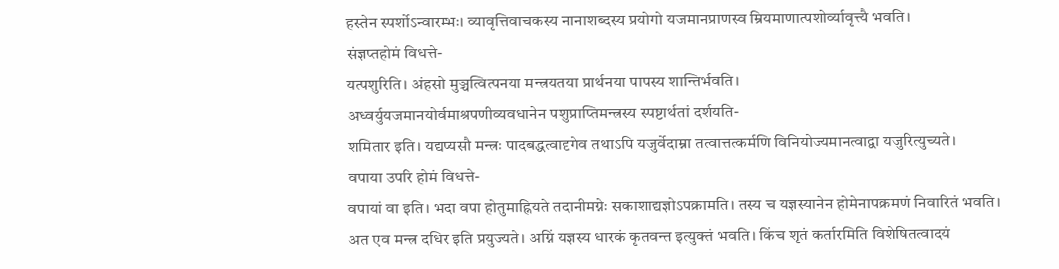हस्तेन स्पर्शोऽन्वारम्भः। व्यावृत्तिवाचकस्य नानाशब्दस्य प्रयोगो यजमानप्राणस्व म्रियमाणात्पशोर्व्यावृत्त्यै भवति।
संज्ञप्तहोमं विधत्ते-
यत्पशुरिति। अंहसो मुञ्चत्वित्पनया मन्त्रयतया प्रार्थनया पापस्य शान्तिर्भवति।
अध्वर्युयजमानयोर्वमाश्रपणीव्यवधानेन पशुप्राप्तिमन्त्रस्य स्पष्टार्थतां दर्शयति-
शमितार इति। यद्यप्यसौ मन्त्रः पादबद्धत्वादृगेव तथाऽपि यजुर्वेदाम्ना तत्वात्तत्कर्मणि विनियोज्यमानत्वाद्वा यजुरित्युच्यते।
वपाया उपरि होमं विधत्ते-
वपायां वा इति। भदा वपा होतुमाह्नियते तदानीमग्नेः सकाशाद्यज्ञोऽपक्रामति। तस्य च यज्ञस्यानेन होमेनापक्रमणं निवारितं भवति। अत एव मन्त्र दधिर इति प्रयुज्यते। अग्निं यज्ञस्य धारकं कृतवन्त इत्युक्तं भवति। किंच शृतं कर्तारमिति विशेषितत्वादयं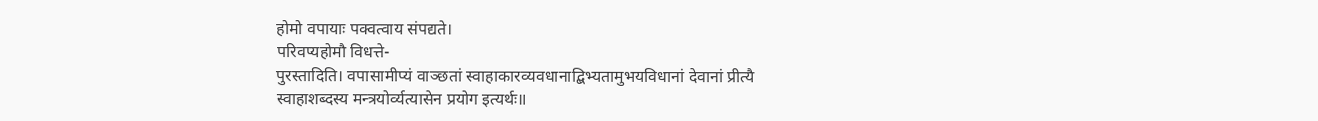होमो वपायाः पक्वत्वाय संपद्यते।
परिवप्यहोमौ विधत्ते-
पुरस्तादिति। वपासामीप्यं वाञ्छतां स्वाहाकारव्यवधानाद्बिभ्यतामुभयविधानां देवानां प्रीत्यै स्वाहाशब्दस्य मन्त्रयोर्व्यत्यासेन प्रयोग इत्यर्थः॥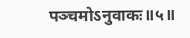पञ्चमोऽनुवाकः॥५॥